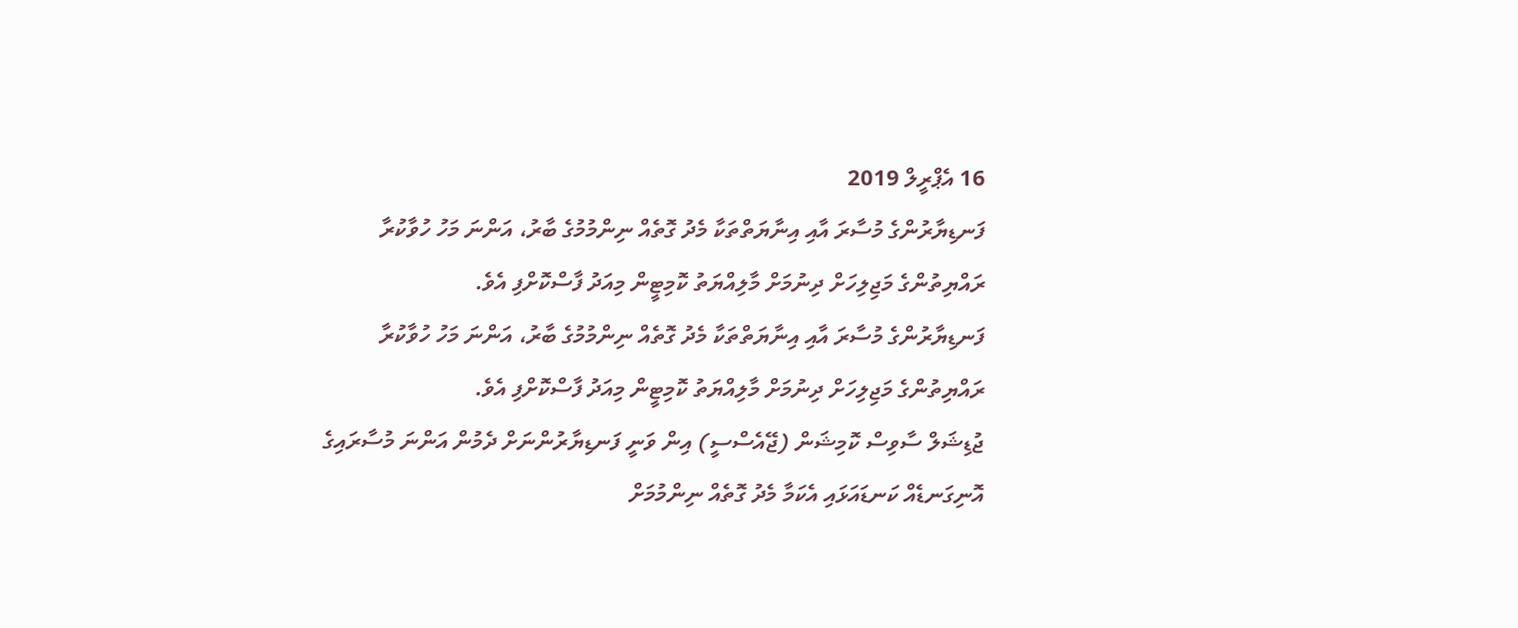16 އެޕްރީލް 2019
ފަނޑިޔާރުންގެ މުސާރަ އާއި އިނާޔަތްތަކާ މެދު ގޮތެއް ނިންމުމުގެ ބާރު، އަންނަ މަހު ހުވާކުރާ ރައްޔިތުންގެ މަޖިލިހަށް ދިނުމަށް މާލިއްޔަތު ކޮމިޓީން މިއަދު ފާސްކޮށްފި އެވެ.
ފަނޑިޔާރުންގެ މުސާރަ އާއި އިނާޔަތްތަކާ މެދު ގޮތެއް ނިންމުމުގެ ބާރު، އަންނަ މަހު ހުވާކުރާ ރައްޔިތުންގެ މަޖިލިހަށް ދިނުމަށް މާލިއްޔަތު ކޮމިޓީން މިއަދު ފާސްކޮށްފި އެވެ.
ޖުޑިޝަލް ސާވިސް ކޮމިޝަން (ޖޭއެސްސީ) އިން ވަނީ ފަނޑިޔާރުންނަށް ދެމުން އަންނަ މުސާރައިގެ އޮނިގަނޑެއް ކަނޑައަޅައި އެކަމާ މެދު ގޮތެއް ނިންމުމަށް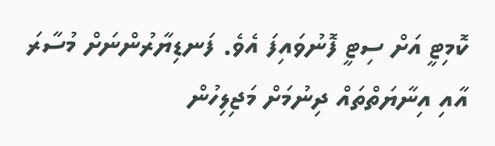ކޮމިޓީ އަށް ސިޓީ ފޮނުވައިފަ އެވެ. ފަނޑިޔާރުންނަށް މުސާރަ އާއި އިނާޔަތްތައް ދިނުމަށް މަޖިލިހުން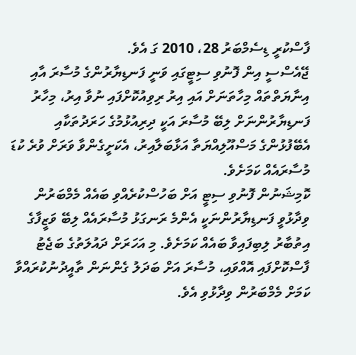ފާސްކުރީ ޑިސެމްބަރު 28، 2010 ގަ އެވެ.
ޖޭއެސްސީ އިން ފޮނުވި ސިޓީގައި ވަނީ ފަނޑިޔާރުންގެ މުސާރަ އާއި އިނާޔަތްތައް މިހާތަނަށް އައި އިރު ރިވިއުކޮށްފައި ނުވާ އިރު، މިހާރު ފަނޑިޔާރުންނަށް ލިބޭ މުސާރަ އަކީ ދިރިއުޅުމުގެ ހަރަދުތަކާއި އެބޭފުޅުންގެ މަސްއޫލިއްޔަތާ އަޅާބަލާއިރު، އެކަށީގެންވާ ވަރަށް ވުރެ ކުޑަ މުސާރައެއް ކަމަށެވެ.
ކޮމިޝަނުން ފޮނުވި ސިޓީ އަށް ބަހުސްކުރެއްވި ބައެއް މެމްބަރުން ވިދާޅުވީ ފަނޑިޔާރުންނަކީ އެންމެ ރަނގަޅު މުސާރައެއް ލިބޭ ވަޒީފާގެ އިތުބާރު ލިބިފައިވާ ބައެއް ކަމަށެވެ. މި އަހަރަށް ދައުލަތުގެ ބަޖެޓު ފާސްކޮށްފައި އޮއްވައި، މުސާރަ އަށް ބަދަލު ގެންނަން ތާއީދުނުކުރައްވާ ކަމަށް މެމްބަރުން ވިދާޅުވި އެވެ.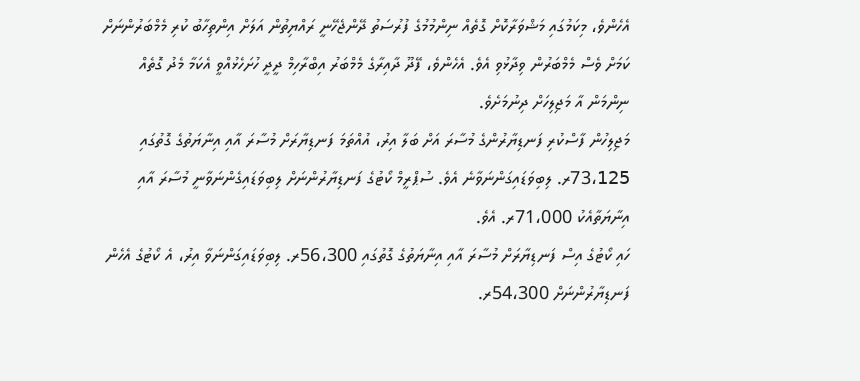އެހެންވެ، މިކަމުގައި މަޝްވަރާކޮށް ގޮތެއް ނިންމުމުގެ ފުރުސަތު ދޭންޖެހޭނީ ރައްޔިތުން އަލަށް އިންތިހާބު ކުރި މެމްބަރުންނަށް ކަމަށް ވެސް މެމްބަރުން ވިދާޅުވި އެވެ. އެހެންވެ، ފޭދޫ ދާއިރާގެ މެމްބަރު އިބްރާހިމް ދީދީ ހުށަހެޅުއްވީ އެކަމާ މެދު ގޮތެއް ނިންމަން އާ މަޖިލިހަށް ދިނުމަށެވެ.
މަޖިލިހުން ފާސްކުރި ފަނޑިޔާރުންގެ މުސާރަ އަށް ބަލާ އިރު، އުއްތަމަ ފަނޑިޔާރަށް މުސާރަ އާއި އިނާޔަތުގެ ގޮތުގައި 73،125ރ. ލިބިވަޑައިގަންނަވާނެ އެވެ. ސުޕްރީމް ކޯޓުގެ ފަނޑިޔާރުންނަށް ލިބިވަޑައިގެންނަވާނީ މުސާރަ އާއި އިނާޔަތާއެކު 71،000ރ. އެވެ.
ހައި ކޯޓުގެ އިސް ފަނޑިޔާރަށް މުސާރަ އާއި އިނާޔަތުގެ ގޮތުގައި 56،300ރ. ލިބިވަޑައިގަންނަވާ އިރު، އެ ކޯޓުގެ އެހެން ފަނޑިޔާރުންނަށް 54،300ރ.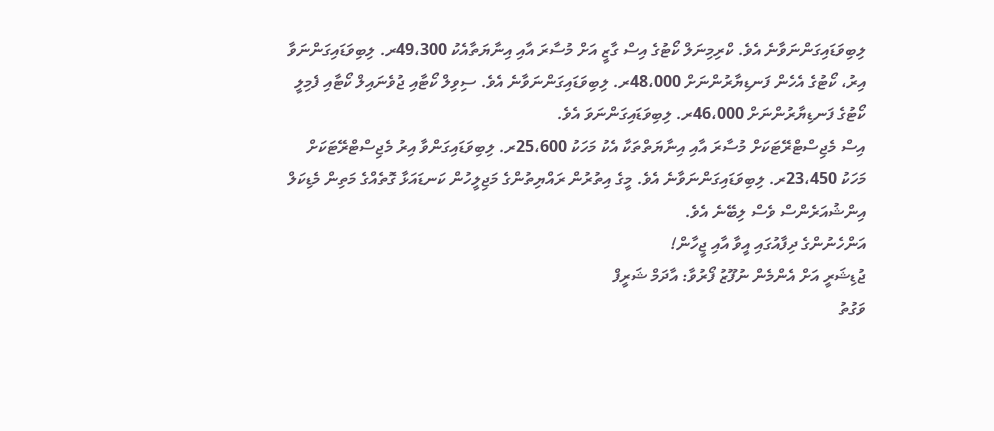ލިބިވަޑައިގަންނަވާނެ އެވެ. ކްރިމިނަލް ކޯޓުގެ އިސް ގާޒީ އަށް މުސާރަ އާއި އިނާޔަތާއެކު 49،300ރ. ލިބިވަޑައިގަންނަވާ އިރު، ކޯޓުގެ އެހެން ފަނޑިޔާރުންނަށް 48،000ރ. ލިބިވަޑައިގަންނަވާނެ އެވެ. ސިވިލް ކޯޓާއި ޖުވެނައިލް ކޯޓާއި ފެމިލީ ކޯޓުގެ ފަނޑިޔާރުންނަށް 46،000ރ. ލިބިވަޑައިގަންނަވަ އެވެ.
އިސް މެޖިސްޓްރޭޓަކަށް މުސާރަ އާއި އިނާޔަތްތަކާ އެކު މަހަކު 25،600ރ. ލިބިވަޑައިގަންވާ އިރު މެޖިސްޓްރޭޓަކަށް މަހަކު 23،450ރ. ލިބިވަޑައިގަންނަވާނެ އެވެ. މީގެ އިތުރުން ރައްޔިތުންގެ މަޖިލީހުން ކަނޑައަޅާ ގޮތެއްގެ މަތިން މެޑިކަލް އިންޝުއަރެންސް ވެސް ލިބޭނެ އެވެ.
އަންހެނުންގެ ދިފާއުގައި އީވާ އާއި ޖީހާން!
ޖުޑިޝަރީ އަށް އެންމެން ނުފޫޒު ފޯރުވާ: އާދަމް ޝަރީފް
ވަގުތު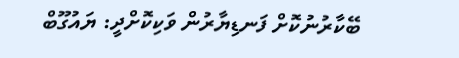ބޭކާރުނުކޮށް ފަނޑިޔާރުން ވަކިކޮށްދީ: ޔައުގޫބް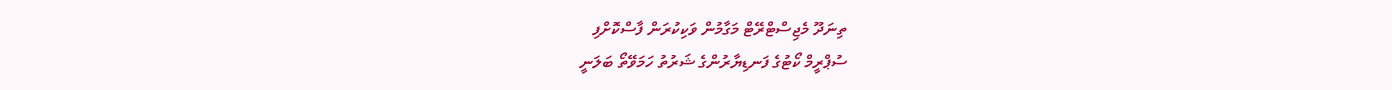ތިނަދޫ މެޖިސްޓްރޭޓް މަގާމުން ވަކިކުރަން ފާސްކޮށްފި
ސުޕްރީމް ކޯޓުގެ ފަނޑިޔާރުންގެ ޝަރުތު ހަމަވޭތޯ ބަލަނީ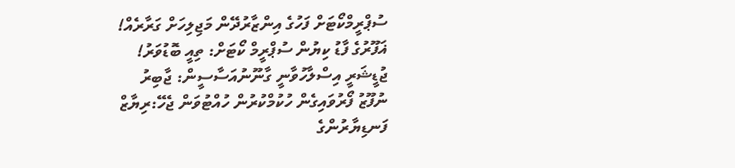ސުޕްރީމްކޯޓަށް ފަހުގެ އިންޒާރުދޭން މަޖިލިހަށް ގަރާރެއް!
ޣަފޫރުގެ ފާޑު ކިޔުން ސުޕްރީމް ކޯޓަށް: ތިއީ ބޮޑުވަރު!
ޖުޑީޝަރީ އިސްލާހުވާނީ ގާނޫނުއަސާސީން: ޖާބިރު
ނުފޫޒު ފޯރުވައިގެން ހުކުމްކުރުން ހުއްޓުވަން ޖެހޭ:ރިޔާޒް
ފަނޑިޔާރުންގެ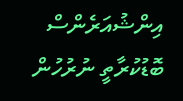އިންޝުއަރެންސް ބޮޑުކުރާތީ ނުރުހުން